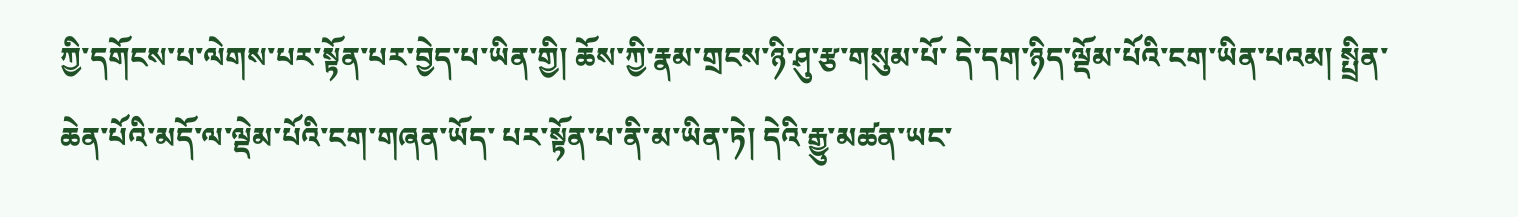ཀྱི་དགོངས་པ་ལེགས་པར་སྟོན་པར་བྱེད་པ་ཡིན་གྱི། ཆོས་ཀྱི་རྣམ་གྲངས་ཉི་ཤུ་རྩ་གསུམ་པོ་ དེ་དག་ཉིད་ལྡོམ་པོའི་ངག་ཡིན་པའམ། སྤྲིན་ཆེན་པོའི་མདོ་ལ་ལྡེམ་པོའི་ངག་གཞན་ཡོད་ པར་སྟོན་པ་ནི་མ་ཡིན་ཏེ། དེའི་རྒྱུ་མཚན་ཡང་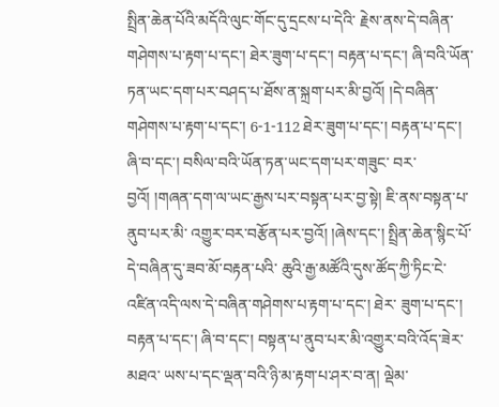སྤྲིན་ཆེན་པོའི་མདོའི་ལུང་གོང་དུ་དྲངས་པ་དེའི་ རྗེས་ནས་དེ་བཞིན་གཤེགས་པ་རྟག་པ་དང་། ཐེར་ཟུག་པ་དང་། བརྟན་པ་དང་། ཞི་བའི་ཡོན་ ཏན་ཡང་དག་པར་བཤད་པ་ཐོས་ན་སྐྲག་པར་མི་བྱའོ། །དེ་བཞིན་གཤེགས་པ་རྟག་པ་དང་། 6-1-112 ཐེར་ཟུག་པ་དང་། བརྟན་པ་དང་། ཞི་བ་དང་། བསིལ་བའི་ཡོན་ཏན་ཡང་དག་པར་གཟུང་ བར་བྱའོ། །གཞན་དག་ལ་ཡང་རྒྱས་པར་བསྟན་པར་བྱ་སྟེ། ཇི་ནས་བསྟན་པ་ནུབ་པར་མི་ འགྱུར་བར་བརྩོན་པར་བྱའོ། །ཞེས་དང་། སྤྲིན་ཆེན་སྙིང་པོ་དེ་བཞིན་དུ་ཟབ་མོ་བརྟན་པའི་ ཆུའི་རྒྱ་མཚོའི་དུས་ཚོད་ཀྱི་ཏིང་ངེ་འཛིན་འདི་ལས་དེ་བཞིན་གཤེགས་པ་རྟག་པ་དང་། ཐེར་ ཟུག་པ་དང་། བརྟན་པ་དང་། ཞི་བ་དང་། བསྟན་པ་ནུབ་པར་མི་འགྱུར་བའི་འོད་ཟེར་མཐའ་ ཡས་པ་དང་ལྡན་བའི་ཉི་མ་རྟག་པ་ཤར་བ་ན། ལྡེམ་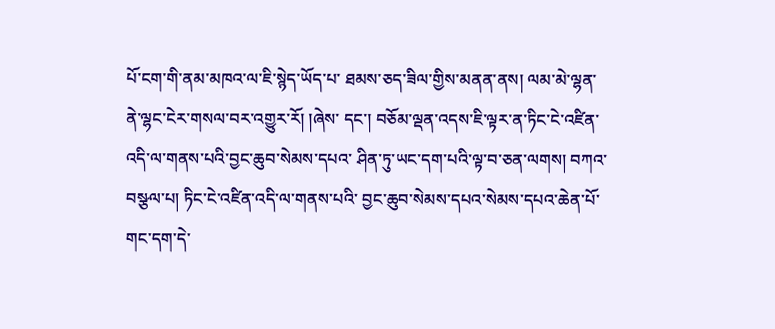པོ་ངག་གི་ནམ་མཁའ་ལ་ཇི་སྙེད་ཡོད་པ་ ཐམས་ཅད་ཟིལ་གྱིས་མནན་ནས། ལམ་མེ་ལྷན་ནེ་ལྷང་ངེར་གསལ་བར་འགྱུར་རོ། །ཞེས་ དང་། བཅོམ་ལྡན་འདས་ཇི་ལྟར་ན་ཏིང་ངེ་འཛིན་འདི་ལ་གནས་པའི་བྱང་ཆུབ་སེམས་དཔའ་ ཤིན་ཏུ་ཡང་དག་པའི་ལྟ་བ་ཅན་ལགས། བཀའ་བསྩལ་པ། ཏིང་ངེ་འཛིན་འདི་ལ་གནས་པའི་ བྱང་ཆུབ་སེམས་དཔའ་སེམས་དཔའ་ཆེན་པོ་གང་དག་དེ་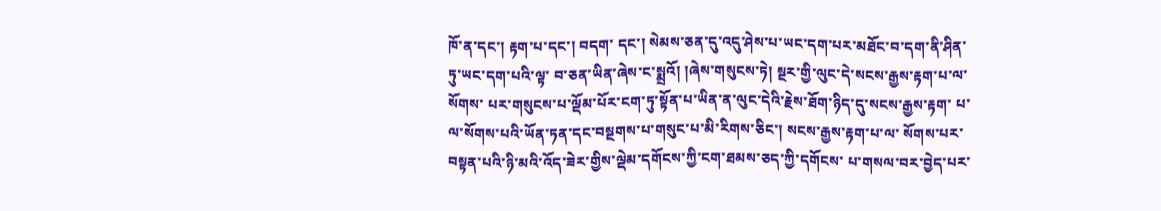ཁོ་ན་དང་། རྟག་པ་དང་། བདག་ དང་། སེམས་ཅན་དུ་འདུ་ཤེས་པ་ཡང་དག་པར་མཐོང་བ་དག་ནི་ཤིན་ཏུ་ཡང་དག་པའི་ལྟ་ བ་ཅན་ཡིན་ཞེས་ང་སྨྲའོ། །ཞེས་གསུངས་ཏེ། སྔར་གྱི་ལུང་དེ་སངས་རྒྱས་རྟག་པ་ལ་སོགས་ པར་གསུངས་པ་ལྡོམ་པོར་ངག་ཏུ་སྟོན་པ་ཡིན་ན་ལུང་དེའི་རྗེས་ཐོག་ཉིད་དུ་སངས་རྒྱས་རྟག་ པ་ལ་སོགས་པའི་ཡོན་ཏན་དང་བསྔགས་པ་གསུང་པ་མི་རིགས་ཅིང་། སངས་རྒྱས་རྟག་པ་ལ་ སོགས་པར་བསྟན་པའི་ཉི་མའི་འོད་ཟེར་གྱིས་ལྡེམ་དགོངས་ཀྱི་ངག་ཐམས་ཅད་ཀྱི་དགོངས་ པ་གསལ་བར་བྱེད་པར་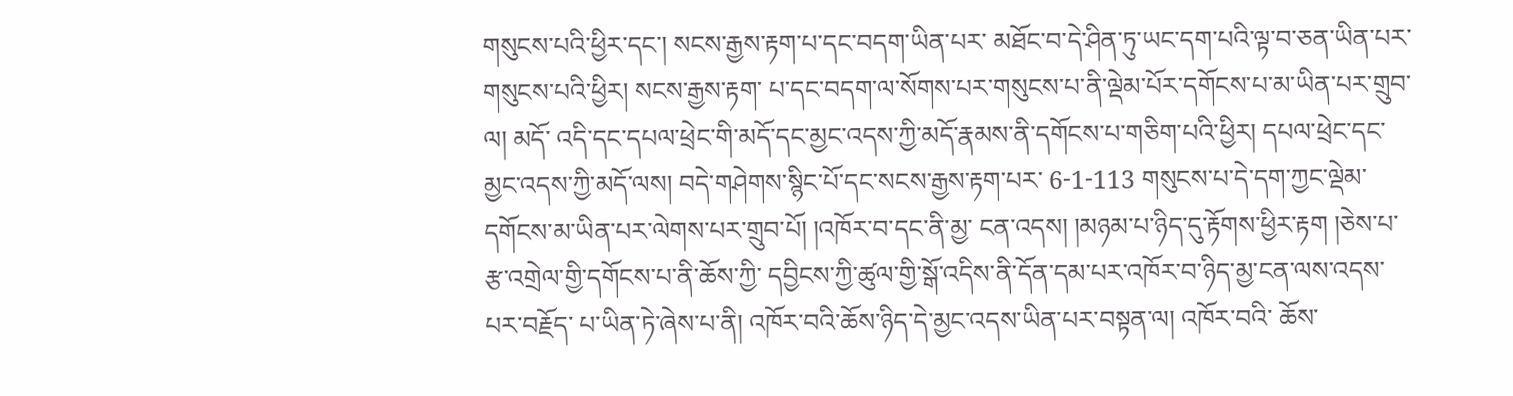གསུངས་པའི་ཕྱིར་དང་། སངས་རྒྱས་རྟག་པ་དང་བདག་ཡིན་པར་ མཐོང་བ་དེ་ཤིན་ཏུ་ཡང་དག་པའི་ལྟ་བ་ཅན་ཡིན་པར་གསུངས་པའི་ཕྱིར། སངས་རྒྱས་རྟག་ པ་དང་བདག་ལ་སོགས་པར་གསུངས་པ་ནི་ལྡེམ་པོར་དགོངས་པ་མ་ཡིན་པར་གྲུབ་ལ། མདོ་ འདི་དང་དཔལ་ཕྲེང་གི་མདོ་དང་མྱང་འདས་ཀྱི་མདོ་རྣམས་ནི་དགོངས་པ་གཅིག་པའི་ཕྱིར། དཔལ་ཕྲེང་དང་མྱང་འདས་ཀྱི་མདོ་ལས། བདེ་གཤེགས་སྙིང་པོ་དང་སངས་རྒྱས་རྟག་པར་ 6-1-113 གསུངས་པ་དེ་དག་ཀྱང་ལྡེམ་དགོངས་མ་ཡིན་པར་ལེགས་པར་གྲུབ་པོ། །འཁོར་བ་དང་ནི་མྱ་ ངན་འདས། །མཉམ་པ་ཉིད་དུ་རྟོགས་ཕྱིར་རྟག །ཅེས་པ་རྩ་འགྲེལ་གྱི་དགོངས་པ་ནི་ཆོས་ཀྱི་ དབྱིངས་ཀྱི་ཚུལ་གྱི་སྒོ་འདིས་ནི་དོན་དམ་པར་འཁོར་བ་ཉིད་མྱ་ངན་ལས་འདས་པར་བརྗོད་ པ་ཡིན་ཏེ་ཞེས་པ་ནི། འཁོར་བའི་ཆོས་ཉིད་དེ་མྱང་འདས་ཡིན་པར་བསྟན་ལ། འཁོར་བའི་ ཆོས་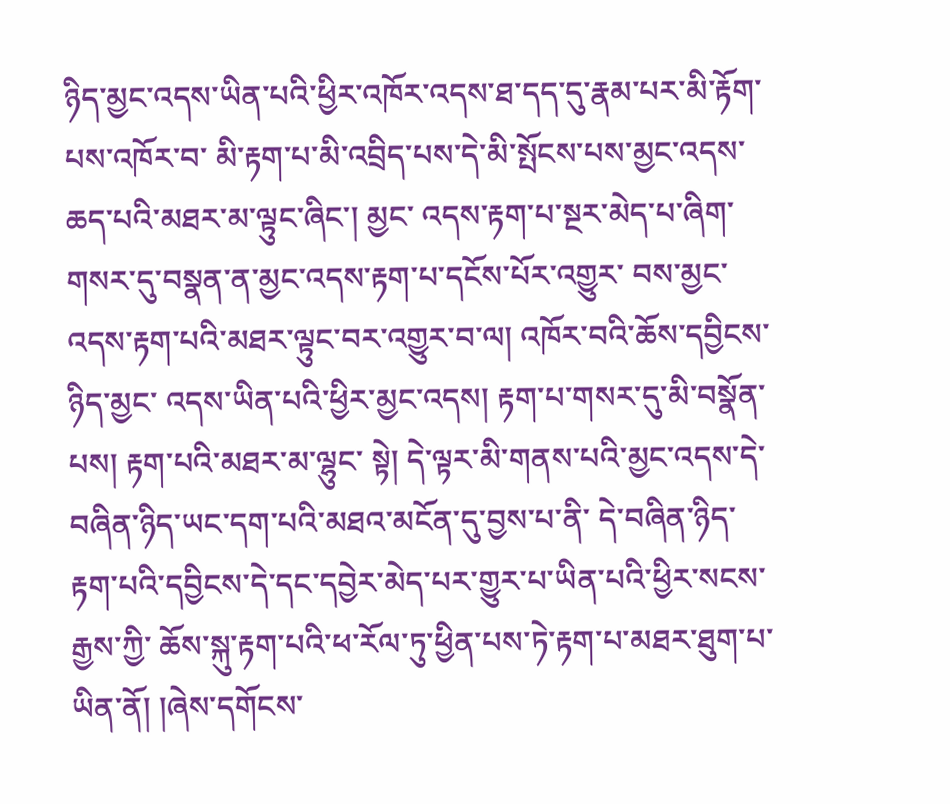ཉིད་མྱང་འདས་ཡིན་པའི་ཕྱིར་འཁོར་འདས་ཐ་དད་དུ་རྣམ་པར་མི་རྟོག་པས་འཁོར་བ་ མི་རྟག་པ་མི་འབྲིད་པས་དེ་མི་སྤོངས་པས་མྱང་འདས་ཆད་པའི་མཐར་མ་ལྟུང་ཞིང་། མྱང་ འདས་རྟག་པ་སྔར་མེད་པ་ཞིག་གསར་དུ་བསྣན་ན་མྱང་འདས་རྟག་པ་དངོས་པོར་འགྱུར་ བས་མྱང་འདས་རྟག་པའི་མཐར་ལྟུང་བར་འགྱུར་བ་ལ། འཁོར་བའི་ཆོས་དབྱིངས་ཉིད་མྱང་ འདས་ཡིན་པའི་ཕྱིར་མྱང་འདས། རྟག་པ་གསར་དུ་མི་བསྣོན་པས། རྟག་པའི་མཐར་མ་ལྷུང་ སྟེ། དེ་ལྟར་མི་གནས་པའི་མྱང་འདས་དེ་བཞིན་ཉིད་ཡང་དག་པའི་མཐའ་མངོན་དུ་བྱས་པ་ནི་ དེ་བཞིན་ཉིད་རྟག་པའི་དབྱིངས་དེ་དང་དབྱེར་མེད་པར་གྱུར་པ་ཡིན་པའི་ཕྱིར་སངས་རྒྱས་ཀྱི་ ཆོས་སྐུ་རྟག་པའི་ཕ་རོལ་ཏུ་ཕྱིན་པས་ཏེ་རྟག་པ་མཐར་ཐུག་པ་ཡིན་ནོ། །ཞེས་དགོངས་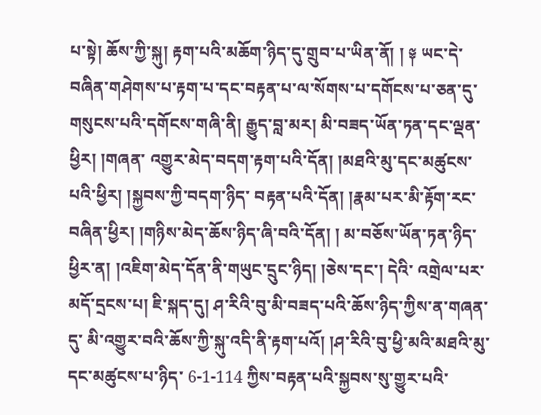པ་སྟེ། ཆོས་ཀྱི་སྐུ། རྟག་པའི་མཆོག་ཉིད་དུ་གྲུབ་པ་ཡིན་ནོ། ། ༈ ཡང་དེ་བཞིན་གཤེགས་པ་རྟག་པ་དང་བརྟན་པ་ལ་སོགས་པ་དགོངས་པ་ཅན་དུ་ གསུངས་པའི་དགོངས་གཞི་ནི། རྒྱུད་བླ་མར། མི་བཟད་ཡོན་ཏན་དང་ལྡན་ཕྱིར། །གཞན་ འགྱུར་མེད་བདག་རྟག་པའི་དོན། །མཐའི་མུ་དང་མཚུངས་པའི་ཕྱིར། །སྐྱབས་ཀྱི་བདག་ཉིད་ བརྟན་པའི་དོན། །རྣམ་པར་མི་རྟོག་རང་བཞིན་ཕྱིར། །གཉིས་མེད་ཆོས་ཉིད་ཞི་བའི་དོན། ། མ་བཅོས་ཡོན་ཏན་ཉིད་ཕྱིར་ན། །འཇིག་མེད་དོན་ནི་གཡུང་དྲུང་ཉིད། །ཅེས་དང་། དེའི་ འགྲེལ་པར་མདོ་དྲངས་པ། ཇི་སྐད་དུ། ཤ་རིའི་བུ་མི་བཟད་པའི་ཆོས་ཉིད་ཀྱིས་ན་གཞན་དུ་ མི་འགྱུར་བའི་ཆོས་ཀྱི་སྐུ་འདི་ནི་རྟག་པའོ། །ཤ་རིའི་བུ་ཕྱི་མའི་མཐའི་མུ་དང་མཚུངས་པ་ཉིད་ 6-1-114 ཀྱིས་བརྟན་པའི་སྐྱབས་སུ་གྱུར་པའི་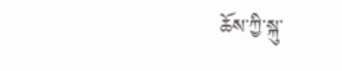ཆོས་ཀྱི་སྐུ་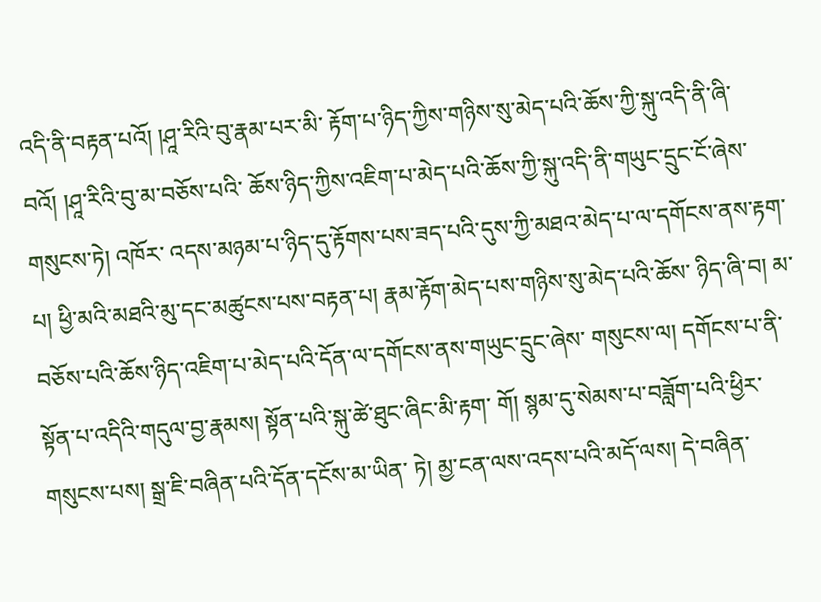འདི་ནི་བརྟན་པའོ། །ཤཱ་རིའི་བུ་རྣམ་པར་མི་ རྟོག་པ་ཉིད་ཀྱིས་གཉིས་སུ་མེད་པའི་ཆོས་ཀྱི་སྐུ་འདི་ནི་ཞི་བའོ། །ཤཱ་རིའི་བུ་མ་བཅོས་པའི་ ཆོས་ཉིད་ཀྱིས་འཇིག་པ་མེད་པའི་ཆོས་ཀྱི་སྐུ་འདི་ནི་གཡུང་དྲུང་ངོ་ཞེས་གསུངས་ཏེ། འཁོར་ འདས་མཉམ་པ་ཉིད་དུ་རྟོགས་པས་ཟད་པའི་དུས་ཀྱི་མཐའ་མེད་པ་ལ་དགོངས་ནས་རྟག་པ། ཕྱི་མའི་མཐའི་མུ་དང་མཚུངས་པས་བརྟན་པ། རྣམ་རྟོག་མེད་པས་གཉིས་སུ་མེད་པའི་ཆོས་ ཉིད་ཞི་བ། མ་བཅོས་པའི་ཆོས་ཉིད་འཇིག་པ་མེད་པའི་དོན་ལ་དགོངས་ནས་གཡུང་དྲུང་ཞེས་ གསུངས་ལ། དགོངས་པ་ནི་སྟོན་པ་འདིའི་གདུལ་བྱ་རྣམས། སྟོན་པའི་སྐུ་ཚེ་ཐུང་ཞིང་མི་རྟག་ གོ། སྙམ་དུ་སེམས་པ་བཟློག་པའི་ཕྱིར་གསུངས་པས། སྒྲ་ཇི་བཞིན་པའི་དོན་དངོས་མ་ཡིན་ ཏེ། མྱ་ངན་ལས་འདས་པའི་མདོ་ལས། དེ་བཞིན་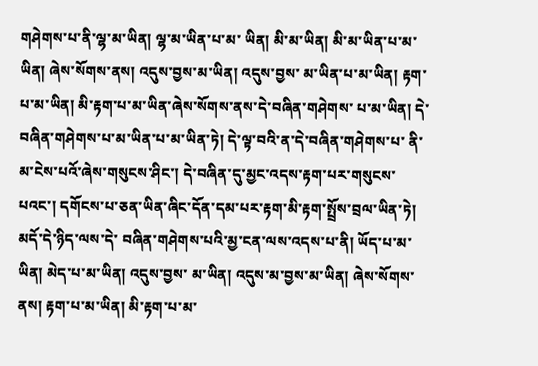གཤེགས་པ་ནི་ལྷ་མ་ཡིན། ལྷ་མ་ཡིན་པ་མ་ ཡིན། མི་མ་ཡིན། མི་མ་ཡིན་པ་མ་ཡིན། ཞེས་སོགས་ནས། འདུས་བྱས་མ་ཡིན། འདུས་བྱས་ མ་ཡིན་པ་མ་ཡིན། རྟག་པ་མ་ཡིན། མི་རྟག་པ་མ་ཡིན་ཞེས་སོགས་ནས་དེ་བཞིན་གཤེགས་ པ་མ་ཡིན། དེ་བཞིན་གཤེགས་པ་མ་ཡིན་པ་མ་ཡིན་ཏེ། དེ་ལྟ་བའི་ན་དེ་བཞིན་གཤེགས་པ་ ནི་མ་ངེས་པའོ་ཞེས་གསུངས་ཤིང་། དེ་བཞིན་དུ་མྱང་འདས་རྟག་པར་གསུངས་པའང་། དགོངས་པ་ཅན་ཡིན་ཞིང་དོན་དམ་པར་རྟག་མི་རྟག་སྤྲོས་བྲལ་ཡིན་ཏེ། མདོ་དེ་ཉིད་ལས་དེ་ བཞིན་གཤེགས་པའི་མྱ་ངན་ལས་འདས་པ་ནི། ཡོད་པ་མ་ཡིན། མེད་པ་མ་ཡིན། འདུས་བྱས་ མ་ཡིན། འདུས་མ་བྱས་མ་ཡིན། ཞེས་སོགས་ནས། རྟག་པ་མ་ཡིན། མི་རྟག་པ་མ་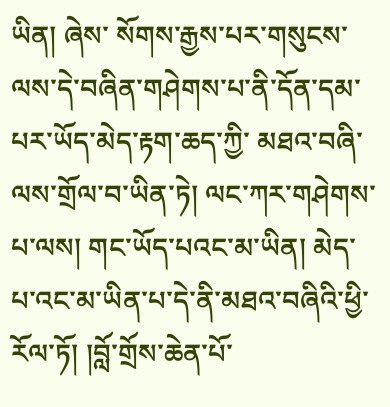ཡིན། ཞེས་ སོགས་རྒྱས་པར་གསུངས་ལས་དེ་བཞིན་གཤེགས་པ་ནི་དོན་དམ་པར་ཡོད་མེད་རྟག་ཆད་ཀྱི་ མཐའ་བཞི་ལས་གྲོལ་བ་ཡིན་ཏེ། ལང་ཀར་གཤེགས་པ་ལས། གང་ཡོད་པའང་མ་ཡིན། མེད་ པ་འང་མ་ཡིན་པ་དེ་ནི་མཐའ་བཞིའི་ཕྱི་རོལ་ཏོ། །བློ་གྲོས་ཆེན་པོ་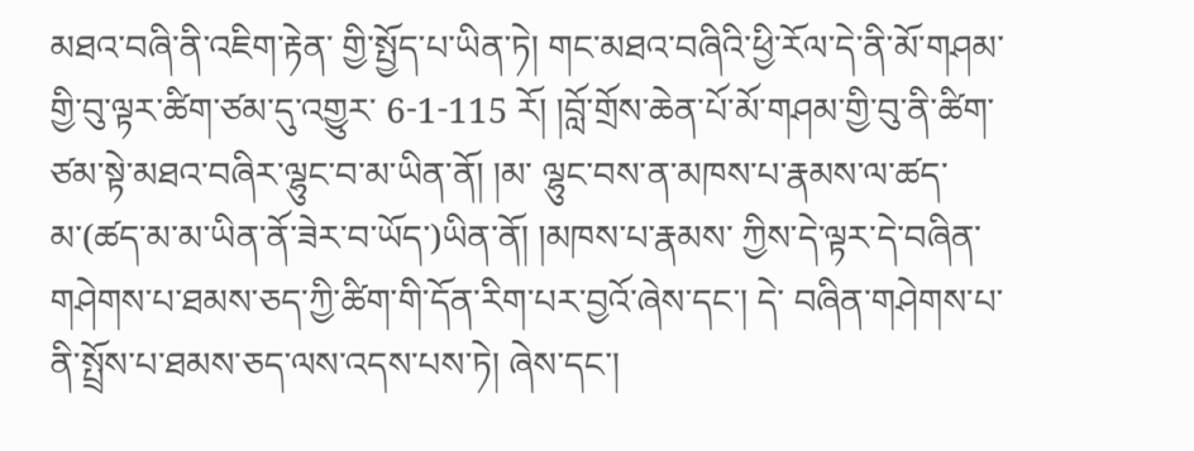མཐའ་བཞི་ནི་འཇིག་རྟེན་ གྱི་སྤྱོད་པ་ཡིན་ཏེ། གང་མཐའ་བཞིའི་ཕྱི་རོལ་དེ་ནི་མོ་གཤམ་གྱི་བུ་ལྟར་ཚིག་ཙམ་དུ་འགྱུར་ 6-1-115 རོ། །བློ་གྲོས་ཆེན་པོ་མོ་གཤམ་གྱི་བུ་ནི་ཚིག་ཙམ་སྟེ་མཐའ་བཞིར་ལྷུང་བ་མ་ཡིན་ནོ། །མ་ ལྷུང་བས་ན་མཁས་པ་རྣམས་ལ་ཚད་མ་(ཚད་མ་མ་ཡིན་ནོ་ཟེར་བ་ཡོད་)ཡིན་ནོ། །མཁས་པ་རྣམས་ ཀྱིས་དེ་ལྟར་དེ་བཞིན་གཤེགས་པ་ཐམས་ཅད་ཀྱི་ཚིག་གི་དོན་རིག་པར་བྱའོ་ཞེས་དང་། དེ་ བཞིན་གཤེགས་པ་ནི་སྤྲོས་པ་ཐམས་ཅད་ལས་འདས་པས་ཏེ། ཞེས་དང་།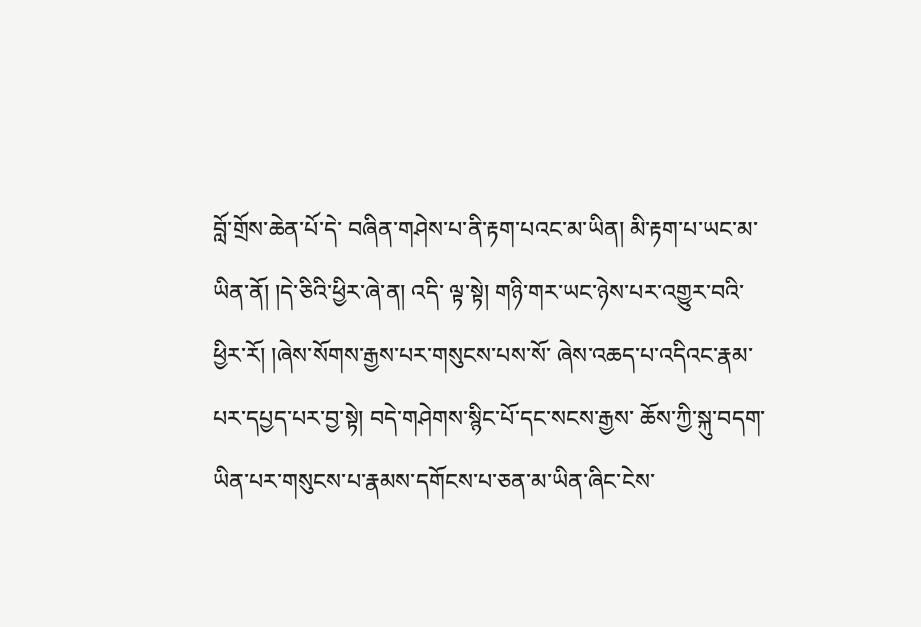བློ་གྲོས་ཆེན་པོ་དེ་ བཞིན་གཤེས་པ་ནི་རྟག་པའང་མ་ཡིན། མི་རྟག་པ་ཡང་མ་ཡིན་ནོ། །དེ་ཅིའི་ཕྱིར་ཞེ་ན། འདི་ ལྟ་སྟེ། གཉི་གར་ཡང་ཉེས་པར་འགྱུར་བའི་ཕྱིར་རོ། །ཞེས་སོགས་རྒྱས་པར་གསུངས་པས་སོ་ ཞེས་འཆད་པ་འདིའང་རྣམ་པར་དཔྱད་པར་བྱ་སྟེ། བདེ་གཤེགས་སྙིང་པོ་དང་སངས་རྒྱས་ ཆོས་ཀྱི་སྐུ་བདག་ཡིན་པར་གསུངས་པ་རྣམས་དགོངས་པ་ཅན་མ་ཡིན་ཞིང་ངེས་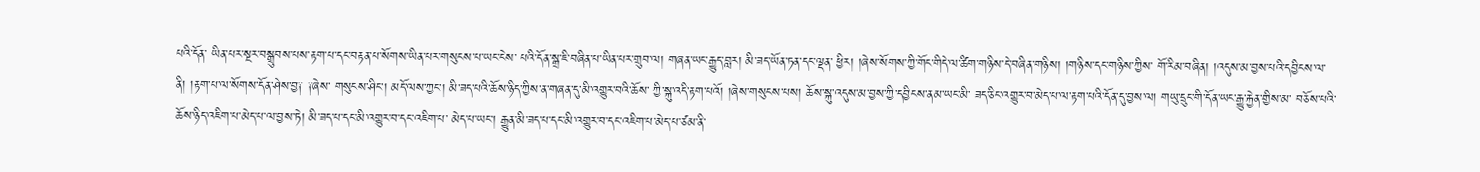པའི་དོན་ ཡིན་པར་སྔར་བསྒྲུབས་པས་རྟག་པ་དང་བརྟན་པ་སོགས་ཡིན་པར་གསུངས་པ་ཡང་ངེས་ པའི་དོན་སྒྲ་ཇི་བཞིན་པ་ཡིན་པར་གྲུབ་ལ། གཞན་ཡང་རྒྱུད་བླར། མི་ཟད་ཡོན་ཏན་དང་ལྡན་ ཕྱིར། །ཞེས་སོགས་ཀྱི་གོང་གིདེ་ལ་ཚིག་གཉིས་དེ་བཞིན་གཉིས། །གཉིས་དང་གཉིས་ཀྱིས་ གོ་རིམ་བཞིན། །འདུས་མ་བྱས་པའི་དབྱིངས་ལ་ནི། །རྟག་པ་ལ་སོགས་དོན་ཤེས་བྱ༑ ༑ཞེས་ གསུངས་ཤིང་། མདོ་ལས་ཀྱང་། མི་ཟད་པའི་ཆོས་ཉིད་ཀྱིས་ན་གཞན་དུ་མི་འགྱུར་བའི་ཆོས་ ཀྱི་སྐུ་འདི་རྟག་པའོ། །ཞེས་གསུངས་པས། ཆོས་སྐུ་འདུས་མ་བྱས་ཀྱི་དབྱིངས་ནམ་ཡང་མི་ ཟད་ཅིང་འགྱུར་བ་མེད་པ་ལ་རྟག་པའི་དོན་དུ་བྱས་ལ། གཡུ་དྲུང་གི་དོན་ཡང་རྒྱུ་རྐྱེན་གྱིས་མ་ བཅོས་པའི་ཆོས་ཉིད་འཇིག་པ་མེད་པ་ལ་བྱས་ཏེ། མི་ཟད་པ་དང་མི་འགྱུར་བ་དང་འཇིག་པ་ མེད་པ་ཡང་། རྒྱུན་མི་ཟད་པ་དང་མི་འགྱུར་བ་དང་འཇིག་པ་མེད་པ་ཙམ་ནི་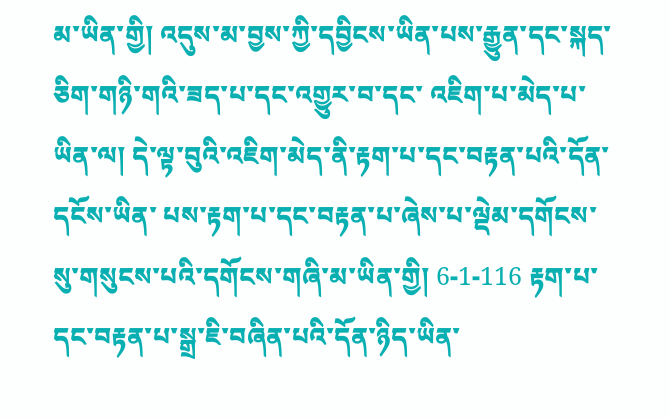མ་ཡིན་གྱི། འདུས་མ་བྱས་ཀྱི་དབྱིངས་ཡིན་པས་རྒྱུན་དང་སྐད་ཅིག་གཉི་གའི་ཟད་པ་དང་འགྱུར་བ་དང་ འཇིག་པ་མེད་པ་ཡིན་ལ། དེ་ལྟ་བུའི་འཇིག་མེད་ནི་རྟག་པ་དང་བརྟན་པའི་དོན་དངོས་ཡིན་ པས་རྟག་པ་དང་བརྟན་པ་ཞེས་པ་ལྡེམ་དགོངས་སུ་གསུངས་པའི་དགོངས་གཞི་མ་ཡིན་གྱི། 6-1-116 རྟག་པ་དང་བརྟན་པ་སྒྲ་ཇི་བཞིན་པའི་དོན་ཉིད་ཡིན་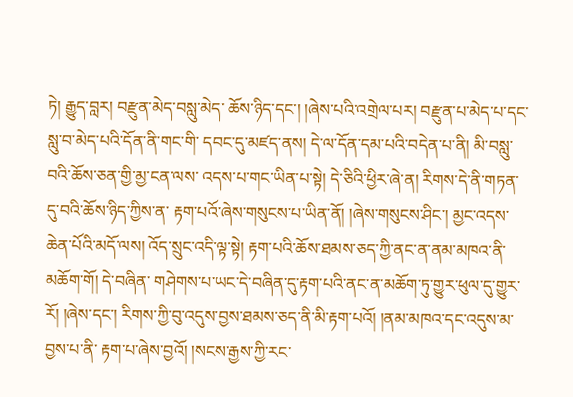ཏེ། རྒྱུད་བླར། བརྫུན་མེད་བསླུ་མེད་ ཆོས་ཉིད་དང་། །ཞེས་པའི་འགྲེལ་པར། བརྫུན་པ་མེད་པ་དང་སླུ་བ་མེད་པའི་དོན་ནི་གང་གི་ དབང་དུ་མཛད་ནས། དེ་ལ་དོན་དམ་པའི་བདེན་པ་ནི། མི་བསླུ་བའི་ཆོས་ཅན་གྱི་མྱ་ངན་ལས་ འདས་པ་གང་ཡིན་པ་སྟེ། དེ་ཅིའི་ཕྱིར་ཞེ་ན། རིགས་དེ་ནི་གཏན་དུ་བའི་ཆོས་ཉིད་ཀྱིས་ན་ རྟག་པའོ་ཞེས་གསུངས་པ་ཡིན་ནོ། །ཞེས་གསུངས་ཤིང་། མྱང་འདས་ཆེན་པོའི་མདོ་ལས། འོད་སྲུང་འདི་ལྟ་སྟེ། རྟག་པའི་ཆོས་ཐམས་ཅད་ཀྱི་ནང་ན་ནམ་མཁའ་ནི་མཆོག་གོ། དེ་བཞིན་ གཤེགས་པ་ཡང་དེ་བཞིན་དུ་རྟག་པའི་ནང་ན་མཆོག་ཏུ་གྱུར་ཕུལ་དུ་གྱུར་རོ། །ཞེས་དང་། རིགས་ཀྱི་བུ་འདུས་བྱས་ཐམས་ཅད་ནི་མི་རྟག་པའོ། །ནམ་མཁའ་དང་འདུས་མ་བྱས་པ་ནི་ རྟག་པ་ཞེས་བྱའོ། །སངས་རྒྱས་ཀྱི་རང་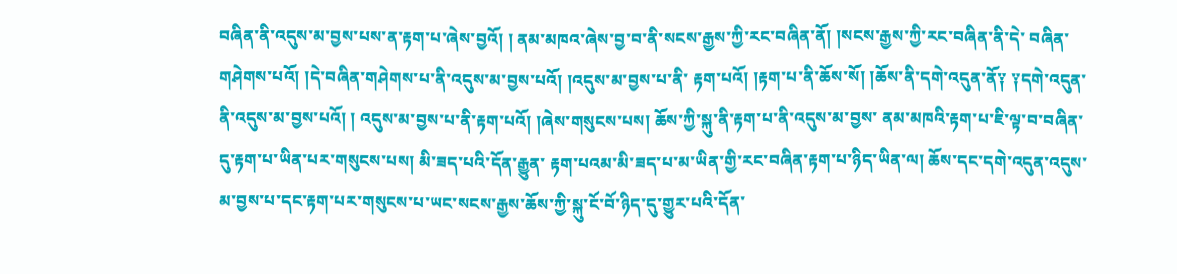བཞིན་ནི་འདུས་མ་བྱས་པས་ན་རྟག་པ་ཞེས་བྱའོ། ། ནམ་མཁའ་ཞེས་བྱ་བ་ནི་སངས་རྒྱས་ཀྱི་རང་བཞིན་ནོ། །སངས་རྒྱས་ཀྱི་རང་བཞིན་ནི་དེ་ བཞིན་གཤེགས་པའོ། །དེ་བཞིན་གཤེགས་པ་ནི་འདུས་མ་བྱས་པའོ། །འདུས་མ་བྱས་པ་ནི་ རྟག་པའོ། །རྟག་པ་ནི་ཆོས་སོ། །ཆོས་ནི་དགེ་འདུན་ནོ༑ ༑དགེ་འདུན་ནི་འདུས་མ་བྱས་པའོ། ། འདུས་མ་བྱས་པ་ནི་རྟག་པའོ། །ཞེས་གསུངས་པས། ཆོས་ཀྱི་སྐུ་ནི་རྟག་པ་ནི་འདུས་མ་བྱས་ ནམ་མཁའི་རྟག་པ་ཇི་ལྟ་བ་བཞིན་དུ་རྟག་པ་ཡིན་པར་གསུངས་པས། མི་ཟད་པའི་དོན་རྒྱུན་ རྟག་པའམ་མི་ཟད་པ་མ་ཡིན་གྱི་རང་བཞིན་རྟག་པ་ཉིད་ཡིན་ལ། ཆོས་དང་དགེ་འདུན་འདུས་ མ་བྱས་པ་དང་རྟག་པར་གསུངས་པ་ཡང་སངས་རྒྱས་ཆོས་ཀྱི་སྐུ་ངོ་བོ་ཉིད་དུ་གྱུར་པའི་དོན་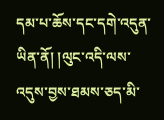དམ་པ་ཆོས་དང་དགེ་འདུན་ཡིན་ནོ། །ལུང་འདི་ལས་འདུས་བྱས་ཐམས་ཅད་མི་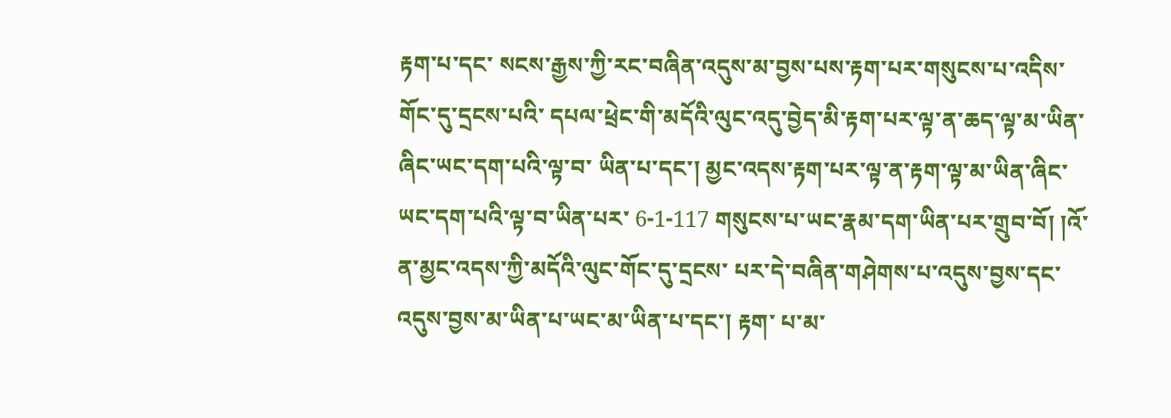རྟག་པ་དང་ སངས་རྒྱས་ཀྱི་རང་བཞིན་འདུས་མ་བྱས་པས་རྟག་པར་གསུངས་པ་འདིས་གོང་དུ་དྲངས་པའི་ དཔལ་ཕྲེང་གི་མདོའི་ལུང་འདུ་བྱེད་མི་རྟག་པར་ལྟ་ན་ཆད་ལྟ་མ་ཡིན་ཞིང་ཡང་དག་པའི་ལྟ་བ་ ཡིན་པ་དང་། མྱང་འདས་རྟག་པར་ལྟ་ན་རྟག་ལྟ་མ་ཡིན་ཞིང་ཡང་དག་པའི་ལྟ་བ་ཡིན་པར་ 6-1-117 གསུངས་པ་ཡང་རྣམ་དག་ཡིན་པར་གྲུབ་བོ། །འོ་ན་མྱང་འདས་ཀྱི་མདོའི་ལུང་གོང་དུ་དྲངས་ པར་དེ་བཞིན་གཤེགས་པ་འདུས་བྱས་དང་འདུས་བྱས་མ་ཡིན་པ་ཡང་མ་ཡིན་པ་དང་། རྟག་ པ་མ་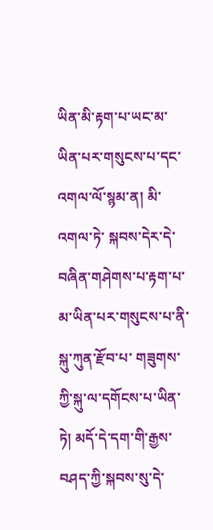ཡིན་མི་རྟག་པ་ཡང་མ་ཡིན་པར་གསུངས་པ་དང་འགལ་ལོ་སྙམ་ན། མི་འགལ་ཏེ་ སྐབས་དེར་དེ་བཞིན་གཤེགས་པ་རྟག་པ་མ་ཡིན་པར་གསུངས་པ་ནི་སྐུ་ཀུན་རྫོབ་པ་ གཟུགས་ཀྱི་སྐུ་ལ་དགོངས་པ་ཡིན་ཏེ། མདོ་དེ་དག་གི་རྒྱས་བཤད་ཀྱི་སྐབས་སུ་དེ་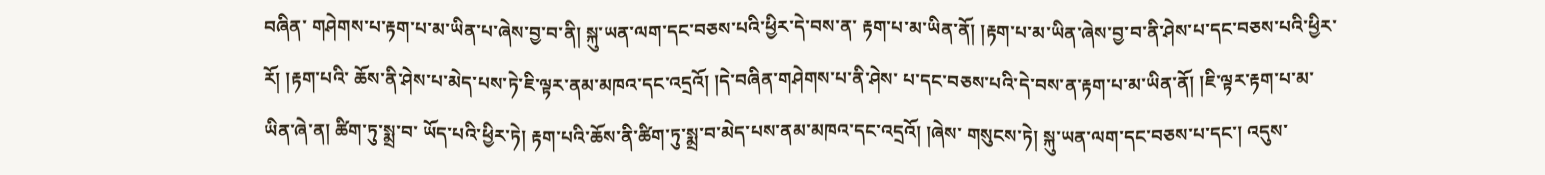བཞིན་ གཤེགས་པ་རྟག་པ་མ་ཡིན་པ་ཞེས་བྱ་བ་ནི། སྐུ་ཡན་ལག་དང་བཅས་པའི་ཕྱིར་དེ་བས་ན་ རྟག་པ་མ་ཡིན་ནོ། །རྟག་པ་མ་ཡིན་ཞེས་བྱ་བ་ནི་ཤེས་པ་དང་བཅས་པའི་ཕྱིར་རོ། །རྟག་པའི་ ཆོས་ནི་ཤེས་པ་མེད་པས་ཏེ་ཇི་ལྟར་ནམ་མཁའ་དང་འདྲའོ། །དེ་བཞིན་གཤེགས་པ་ནི་ཤེས་ པ་དང་བཅས་པའི་དེ་བས་ན་རྟག་པ་མ་ཡིན་ནོ། །ཇི་ལྟར་རྟག་པ་མ་ཡིན་ཞེ་ན། ཚིག་ཏུ་སྨྲ་བ་ ཡོད་པའི་ཕྱིར་ཏེ། རྟག་པའི་ཆོས་ནི་ཚིག་ཏུ་སྨྲ་བ་མེད་པས་ནམ་མཁའ་དང་འདྲའོ། །ཞེས་ གསུངས་ཏེ། སྐུ་ཡན་ལག་དང་བཅས་པ་དང་། འདུས་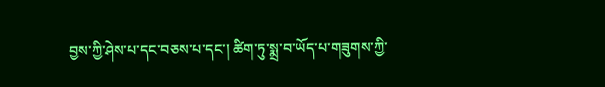བྱས་ཀྱི་ཤེས་པ་དང་བཅས་པ་དང་། ཚིག་ཏུ་སྨྲ་བ་ཡོད་པ་གཟུགས་ཀྱི་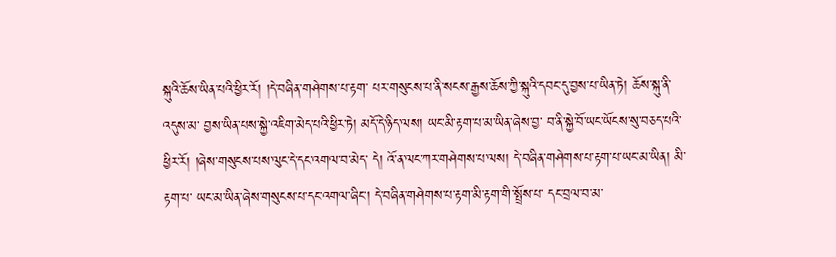སྐུའི་ཆོས་ཡིན་པའི་ཕྱིར་རོ། །དེ་བཞིན་གཤེགས་པ་རྟག་ པར་གསུངས་པ་ནི་སངས་རྒྱས་ཆོས་ཀྱི་སྐུའི་དབང་དུ་བྱས་པ་ཡིན་ཏེ། ཆོས་སྐུ་ནི་འདུས་མ་ བྱས་ཡིན་པས་སྐྱེ་འཇིག་མེད་པའི་ཕྱིར་ཏེ། མདོ་དེ་ཉིད་ལས། ཡང་མི་རྟག་པ་མ་ཡིན་ཞེས་བྱ་ བ་ནི་སྐྱེ་བོ་ཡང་ཡོངས་སུ་བཅད་པའི་ཕྱིར་རོ། །ཞེས་གསུངས་པས་ལུང་དེ་དང་འགལ་བ་མེད་ དེ། འོ་ན་ལང་ཀར་གཤེགས་པ་ལས། དེ་བཞིན་གཤེགས་པ་རྟག་པ་ཡང་མ་ཡིན། མི་རྟག་པ་ ཡང་མ་ཡིན་ཞེས་གསུངས་པ་དང་འགལ་ཞིང་། དེ་བཞིན་གཤེགས་པ་རྟག་མི་རྟག་གི་སྤྲོས་པ་ དང་བྲལ་བ་མ་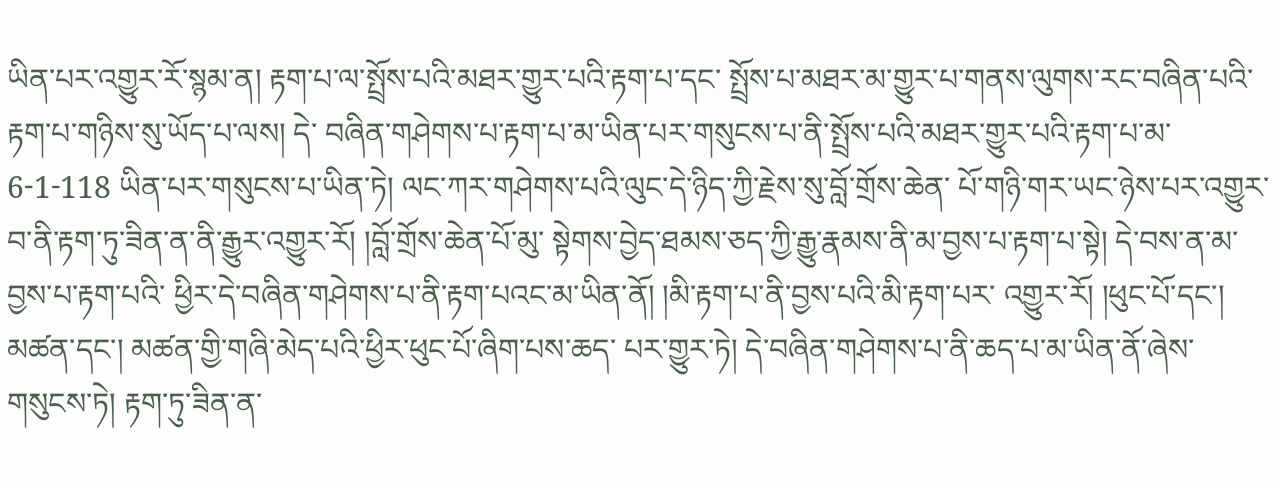ཡིན་པར་འགྱུར་རོ་སྙམ་ན། རྟག་པ་ལ་སྤྲོས་པའི་མཐར་གྱུར་པའི་རྟག་པ་དང་ སྤྲོས་པ་མཐར་མ་གྱུར་པ་གནས་ལུགས་རང་བཞིན་པའི་རྟག་པ་གཉིས་སུ་ཡོད་པ་ལས། དེ་ བཞིན་གཤེགས་པ་རྟག་པ་མ་ཡིན་པར་གསུངས་པ་ནི་སྤྲོས་པའི་མཐར་གྱུར་པའི་རྟག་པ་མ་ 6-1-118 ཡིན་པར་གསུངས་པ་ཡིན་ཏེ། ལང་ཀར་གཤེགས་པའི་ལུང་དེ་ཉིད་ཀྱི་རྗེས་སུ་བློ་གྲོས་ཆེན་ པོ་གཉི་གར་ཡང་ཉེས་པར་འགྱུར་བ་ནི་རྟག་ཏུ་ཟིན་ན་ནི་རྒྱུར་འགྱུར་རོ། །བློ་གྲོས་ཆེན་པོ་མུ་ སྟེགས་བྱེད་ཐམས་ཅད་ཀྱི་རྒྱུ་རྣམས་ནི་མ་བྱས་པ་རྟག་པ་སྟེ། དེ་བས་ན་མ་བྱས་པ་རྟག་པའི་ ཕྱིར་དེ་བཞིན་གཤེགས་པ་ནི་རྟག་པའང་མ་ཡིན་ནོ། །མི་རྟག་པ་ནི་བྱས་པའི་མི་རྟག་པར་ འགྱུར་རོ། །ཕུང་པོ་དང་། མཚན་དང་། མཚན་གྱི་གཞི་མེད་པའི་ཕྱིར་ཕུང་པོ་ཞིག་པས་ཆད་ པར་གྱུར་ཏེ། དེ་བཞིན་གཤེགས་པ་ནི་ཆད་པ་མ་ཡིན་ནོ་ཞེས་གསུངས་ཏེ། རྟག་ཏུ་ཟིན་ན་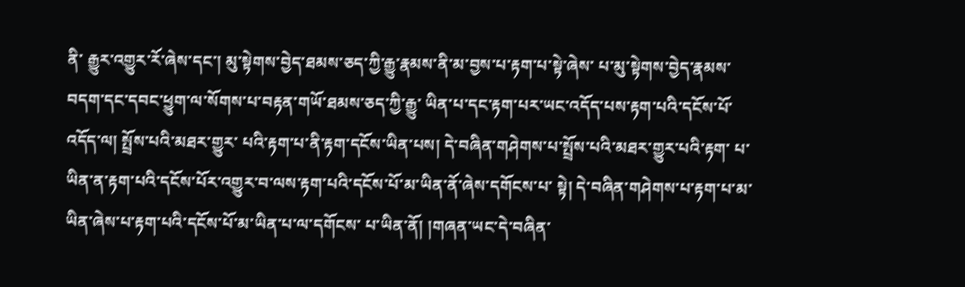ནི་ རྒྱུར་འགྱུར་རོ་ཞེས་དང་། མུ་སྟེགས་བྱེད་ཐམས་ཅད་ཀྱི་རྒྱུ་རྣམས་ནི་མ་བྱས་པ་རྟག་པ་སྟེ་ཞེས་ པ་མུ་སྟེགས་བྱེད་རྣམས་བདག་དང་དབང་ཕྱུག་ལ་སོགས་པ་བརྟན་གཡོ་ཐམས་ཅད་ཀྱི་རྒྱུ་ ཡིན་པ་དང་རྟག་པར་ཡང་འདོད་པས་རྟག་པའི་དངོས་པོ་འདོད་ལ། སྤྲོས་པའི་མཐར་གྱུར་ པའི་རྟག་པ་ནི་རྟག་དངོས་ཡིན་པས། དེ་བཞིན་གཤེགས་པ་སྤྲོས་པའི་མཐར་གྱུར་པའི་རྟག་ པ་ཡིན་ན་རྟག་པའི་དངོས་པོར་འགྱུར་བ་ལས་རྟག་པའི་དངོས་པོ་མ་ཡིན་ནོ་ཞེས་དགོངས་པ་ སྟེ། དེ་བཞིན་གཤེགས་པ་རྟག་པ་མ་ཡིན་ཞེས་པ་རྟག་པའི་དངོས་པོ་མ་ཡིན་པ་ལ་དགོངས་ པ་ཡིན་ནོ། །གཞན་ཡང་དེ་བཞིན་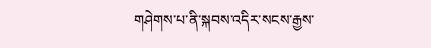གཤེགས་པ་ནི་སྐབས་འདིར་སངས་རྒྱས་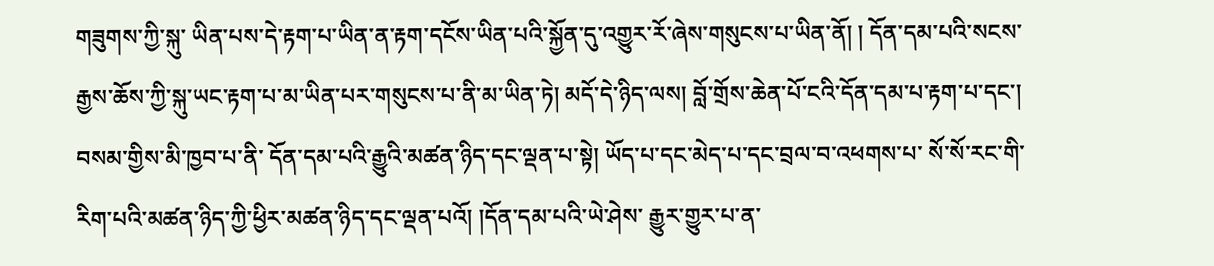གཟུགས་ཀྱི་སྐུ་ ཡིན་པས་དེ་རྟག་པ་ཡིན་ན་རྟག་དངོས་ཡིན་པའི་སྐྱོན་དུ་འགྱུར་རོ་ཞེས་གསུངས་པ་ཡིན་ནོ། ། དོན་དམ་པའི་སངས་རྒྱས་ཆོས་ཀྱི་སྐུ་ཡང་རྟག་པ་མ་ཡིན་པར་གསུངས་པ་ནི་མ་ཡིན་ཏེ། མདོ་དེ་ཉིད་ལས། བློ་གྲོས་ཆེན་པོ་ངའི་དོན་དམ་པ་རྟག་པ་དང་། བསམ་གྱིས་མི་ཁྱབ་པ་ནི་ དོན་དམ་པའི་རྒྱུའི་མཚན་ཉིད་དང་ལྡན་པ་སྟེ། ཡོད་པ་དང་མེད་པ་དང་བྲལ་བ་འཕགས་པ་ སོ་སོ་རང་གི་རིག་པའི་མཚན་ཉིད་ཀྱི་ཕྱིར་མཚན་ཉིད་དང་ལྡན་པའོ། །དོན་དམ་པའི་ཡེ་ཤེས་ རྒྱུར་གྱུར་པ་ན་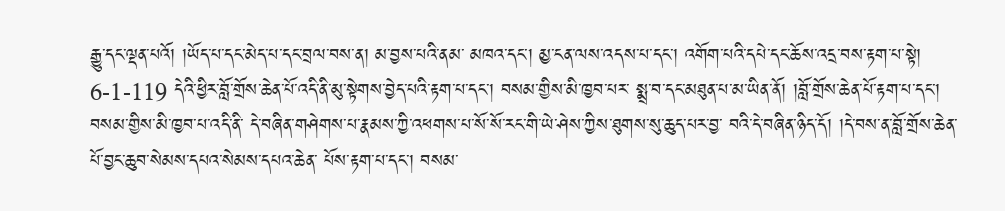རྒྱུ་དང་ལྡན་པའོ། །ཡོད་པ་དང་མེད་པ་དང་བྲལ་བས་ན། མ་བྱས་པའི་ནམ་ མཁའ་དང་། མྱ་ངན་ལས་འདས་པ་དང་། འགོག་པའི་དཔེ་དང་ཆོས་འདྲ་བས་རྟག་པ་སྟེ། 6-1-119 དེའི་ཕྱིར་བློ་གྲོས་ཆེན་པོ་འདི་ནི་མུ་སྟེགས་བྱེད་པའི་རྟག་པ་དང་། བསམ་གྱིས་མི་ཁྱབ་པར་ སྨྲ་བ་དང་མཐུན་པ་མ་ཡིན་ནོ། །བློ་གྲོས་ཆེན་པོ་རྟག་པ་དང་། བསམ་གྱིས་མི་ཁྱབ་པ་འདི་ནི་ དེ་བཞིན་གཤེགས་པ་རྣམས་ཀྱི་འཕགས་པ་སོ་སོ་རང་གི་ཡེ་ཤེས་ཀྱིས་ཐུགས་སུ་ཆུད་པར་བྱ་ བའི་དེ་བཞིན་ཉིད་དོ། །དེ་བས་ན་བློ་གྲོས་ཆེན་པོ་བྱང་ཆུབ་སེམས་དཔའ་སེམས་དཔའ་ཆེན་ པོས་རྟག་པ་དང་། བསམ་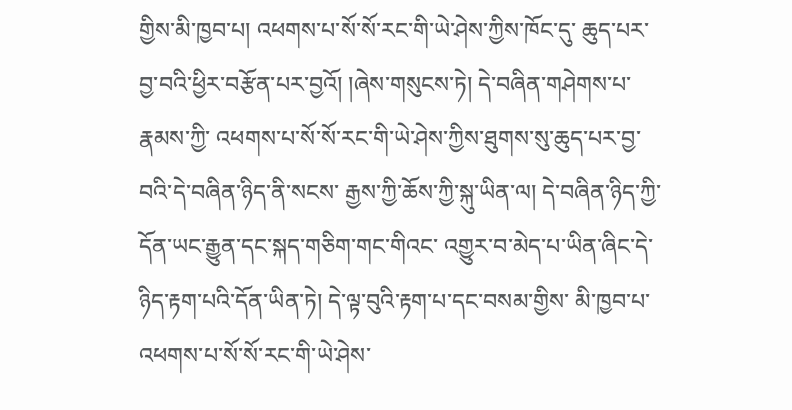གྱིས་མི་ཁྱབ་པ། འཕགས་པ་སོ་སོ་རང་གི་ཡེ་ཤེས་ཀྱིས་ཁོང་དུ་ ཆུད་པར་བྱ་བའི་ཕྱིར་བརྩོན་པར་བྱའོ། །ཞེས་གསུངས་ཏེ། དེ་བཞིན་གཤེགས་པ་རྣམས་ཀྱི་ འཕགས་པ་སོ་སོ་རང་གི་ཡེ་ཤེས་ཀྱིས་ཐུགས་སུ་ཆུད་པར་བྱ་བའི་དེ་བཞིན་ཉིད་ནི་སངས་ རྒྱས་ཀྱི་ཆོས་ཀྱི་སྐུ་ཡིན་ལ། དེ་བཞིན་ཉིད་ཀྱི་དོན་ཡང་རྒྱུན་དང་སྐད་གཅིག་གང་གིའང་ འགྱུར་བ་མེད་པ་ཡིན་ཞིང་དེ་ཉིད་རྟག་པའི་དོན་ཡིན་ཏེ། དེ་ལྟ་བུའི་རྟག་པ་དང་བསམ་གྱིས་ མི་ཁྱབ་པ་འཕགས་པ་སོ་སོ་རང་གི་ཡེ་ཤེས་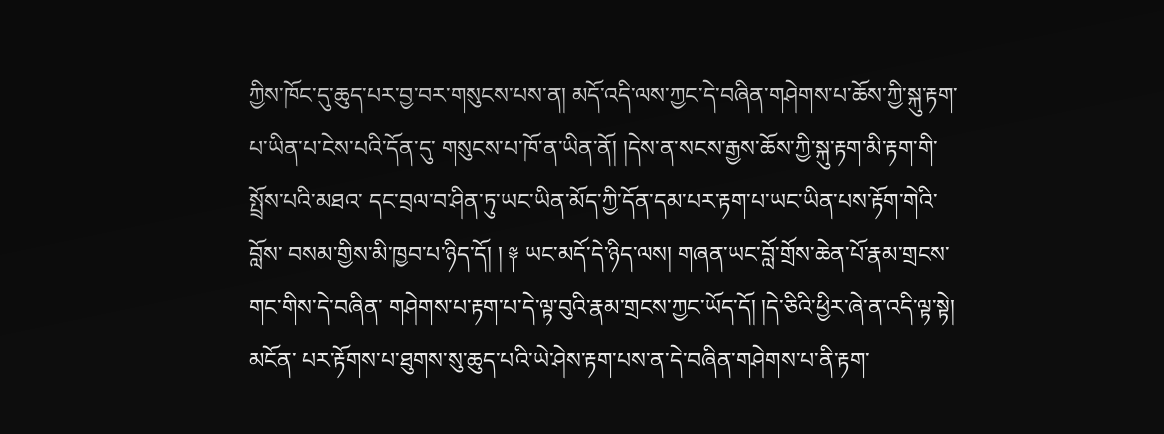ཀྱིས་ཁོང་དུ་ཆུད་པར་བྱ་བར་གསུངས་པས་ན། མདོ་འདི་ལས་ཀྱང་དེ་བཞིན་གཤེགས་པ་ཆོས་ཀྱི་སྐུ་རྟག་པ་ཡིན་པ་ངེས་པའི་དོན་དུ་ གསུངས་པ་ཁོ་ན་ཡིན་ནོ། །དེས་ན་སངས་རྒྱས་ཆོས་ཀྱི་སྐུ་རྟག་མི་རྟག་གི་སྤྲོས་པའི་མཐའ་ དང་བྲལ་བ་ཤིན་ཏུ་ཡང་ཡིན་མོད་ཀྱི་དོན་དམ་པར་རྟག་པ་ཡང་ཡིན་པས་རྟོག་གེའི་བློས་ བསམ་གྱིས་མི་ཁྱབ་པ་ཉིད་དོ། ། ༈ ཡང་མདོ་དེ་ཉིད་ལས། གཞན་ཡང་བློ་གྲོས་ཆེན་པོ་རྣམ་གྲངས་གང་གིས་དེ་བཞིན་ གཤེགས་པ་རྟག་པ་དེ་ལྟ་བུའི་རྣམ་གྲངས་ཀྱང་ཡོད་དོ། །དེ་ཅིའི་ཕྱིར་ཞེ་ན་འདི་ལྟ་སྟེ། མངོན་ པར་རྟོགས་པ་ཐུགས་སུ་ཆུད་པའི་ཡེ་ཤེས་རྟག་པས་ན་དེ་བཞིན་གཤེགས་པ་ནི་རྟག་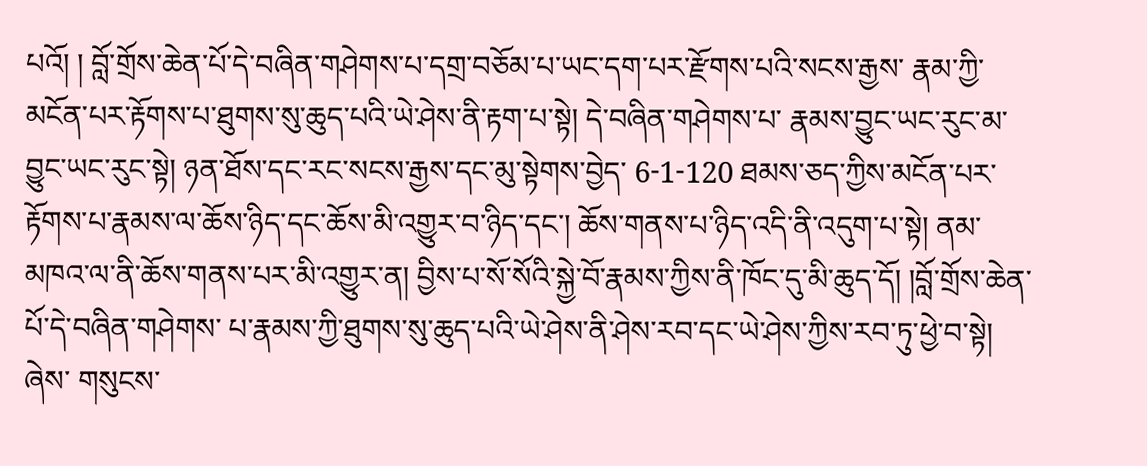པའོ། ། བློ་གྲོས་ཆེན་པོ་དེ་བཞིན་གཤེགས་པ་དགྲ་བཅོམ་པ་ཡང་དག་པར་རྫོགས་པའི་སངས་རྒྱས་ རྣམ་ཀྱི་མངོན་པར་རྟོགས་པ་ཐུགས་སུ་ཆུད་པའི་ཡེ་ཤེས་ནི་རྟག་པ་སྟེ། དེ་བཞིན་གཤེགས་པ་ རྣམས་བྱུང་ཡང་རུང་མ་བྱུང་ཡང་རུང་སྟེ། ཉན་ཐོས་དང་རང་སངས་རྒྱས་དང་མུ་སྟེགས་བྱེད་ 6-1-120 ཐམས་ཅད་ཀྱིས་མངོན་པར་རྟོགས་པ་རྣམས་ལ་ཆོས་ཉིད་དང་ཆོས་མི་འགྱུར་བ་ཉིད་དང་། ཆོས་གནས་པ་ཉིད་འདི་ནི་འདུག་པ་སྟེ། ནམ་མཁའ་ལ་ནི་ཆོས་གནས་པར་མི་འགྱུར་ན། བྱིས་པ་སོ་སོའི་སྐྱེ་བོ་རྣམས་ཀྱིས་ནི་ཁོང་དུ་མི་ཆུད་དོ། །བློ་གྲོས་ཆེན་པོ་དེ་བཞིན་གཤེགས་ པ་རྣམས་ཀྱི་ཐུགས་སུ་ཆུད་པའི་ཡེ་ཤེས་ནི་ཤེས་རབ་དང་ཡེ་ཤེས་ཀྱིས་རབ་ཏུ་ཕྱེ་བ་སྟེ། ཞེས་ གསུངས་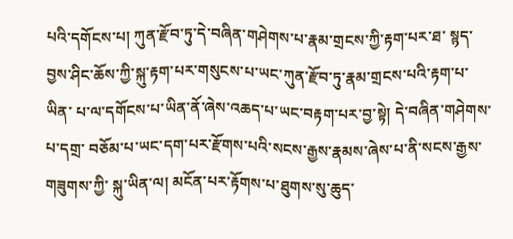པའི་དགོངས་པ། ཀུན་རྫོབ་ཏུ་དེ་བཞིན་གཤེགས་པ་རྣམ་གྲངས་ཀྱི་རྟག་པར་ཐ་ སྙད་བྱས་ཤིང་ཆོས་ཀྱི་སྐུ་རྟག་པར་གསུངས་པ་ཡང་ཀུན་རྫོབ་ཏུ་རྣམ་གྲངས་པའི་རྟག་པ་ཡིན་ པ་ལ་དགོངས་པ་ཡིན་ནོ་ཞེས་འཆད་པ་ཡང་བརྟག་པར་བྱ་སྟེ། དེ་བཞིན་གཤེགས་པ་དགྲ་ བཅོམ་པ་ཡང་དག་པར་རྫོགས་པའི་སངས་རྒྱས་རྣམས་ཞེས་པ་ནི་སངས་རྒྱས་གཟུགས་ཀྱི་ སྐུ་ཡིན་ལ། མངོན་པར་རྟོགས་པ་ཐུགས་སུ་ཆུད་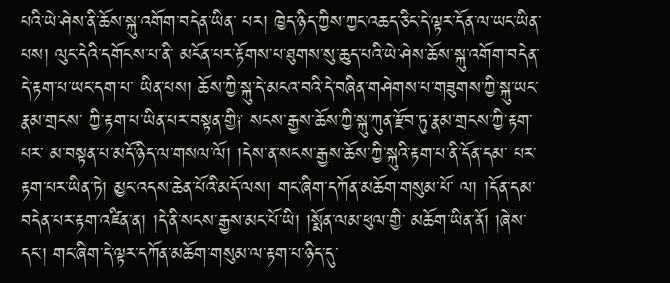པའི་ཡེ་ཤེས་ནི་ཆོས་སྐུ་འགོག་བདེན་ཡིན་ པར། ཁྱེད་ཉིད་ཀྱིས་ཀྱང་འཆད་ཅིང་དེ་ལྟར་དོན་ལ་ཡང་ཡིན་པས། ལུང་དེའི་དགོངས་པ་ནི་ མངོན་པར་རྟོགས་པ་ཐུགས་སུ་ཆུད་པའི་ཡེ་ཤེས་ཆོས་སྐུ་འགོག་བདེན་དེ་རྟག་པ་ཡང་དག་པ་ ཡིན་པས། ཆོས་ཀྱི་སྐུ་དེ་མངའ་བའི་དེ་བཞིན་གཤེགས་པ་གཟུགས་ཀྱི་སྐུ་ཡང་རྣམ་གྲངས་ ཀྱི་རྟག་པ་ཡིན་པར་བསྟན་གྱི༑ སངས་རྒྱས་ཆོས་ཀྱི་སྐུ་ཀུན་རྫོབ་ཏུ་རྣམ་གྲངས་ཀྱི་རྟག་པར་ མ་བསྟན་པ་མདོ་ཉིད་ལ་གསལ་ལོ། །དེས་ན་སངས་རྒྱས་ཆོས་ཀྱི་སྐུའི་རྟག་པ་ནི་དོན་དམ་ པར་རྟག་པར་ཡིན་ཏེ། མྱང་འདས་ཆེན་པོའི་མདོ་ལས། གང་ཞིག་དཀོན་མཆོག་གསུམ་པོ་ ལ། །དོན་དམ་བདེན་པར་རྟག་འཛིན་ན། །དེ་ནི་སངས་རྒྱས་མང་པོ་ཡི། །སྨོན་ལམ་ཕུལ་གྱི་ མཆོག་ཡིན་ནོ། །ཞེས་དང་། གང་ཞིག་དེ་ལྟར་དཀོན་མཆོག་གསུམ་ལ་རྟག་པ་ཉིད་དུ་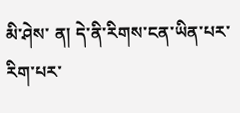མི་ཤེས་ ན། དེ་ནི་རིགས་ངན་ཡིན་པར་རིག་པར་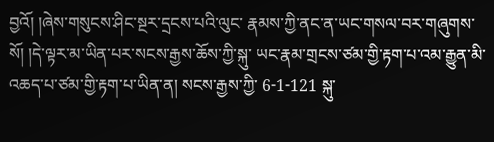བྱའོ། །ཞེས་གསུངས་ཤིང་སྔར་དྲངས་པའི་ལུང་ རྣམས་ཀྱི་ནང་ན་ཡང་གསལ་བར་གཞུགས་སོ། །དེ་ལྟར་མ་ཡིན་པར་སངས་རྒྱས་ཆོས་ཀྱི་སྐུ་ ཡང་རྣམ་གྲངས་ཙམ་གྱི་རྟག་པ་འམ་རྒྱུན་མི་འཆད་པ་ཙམ་གྱི་རྟག་པ་ཡིན་ན། སངས་རྒྱས་ཀྱི་ 6-1-121 སྐུ་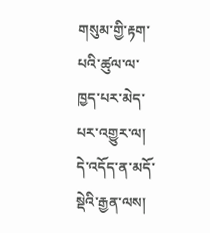གསུམ་གྱི་རྟག་པའི་ཚུལ་ལ་ཁྱད་པར་མེད་པར་འགྱུར་ལ། དེ་འདོད་ན་མདོ་སྡེའི་རྒྱན་ལས།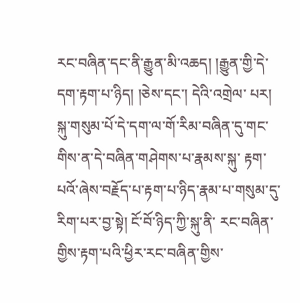རང་བཞིན་དང་ནི་རྒྱུན་མི་འཆད། །རྒྱུན་གྱི་དེ་དག་རྟག་པ་ཉིད། །ཅེས་དང་། དེའི་འགྲེལ་ པར། སྐུ་གསུམ་པོ་དེ་དག་ལ་གོ་རིམ་བཞིན་དུ་གང་གིས་ན་དེ་བཞིན་གཤེགས་པ་རྣམས་སྐུ་ རྟག་པའོ་ཞེས་བརྗོད་པ་རྟག་པ་ཉིད་རྣམ་པ་གསུམ་དུ་རིག་པར་བྱ་སྟེ། ངོ་བོ་ཉིད་ཀྱི་སྐུ་ནི་ རང་བཞིན་གྱིས་རྟག་པའི་ཕྱིར་རང་བཞིན་གྱིས་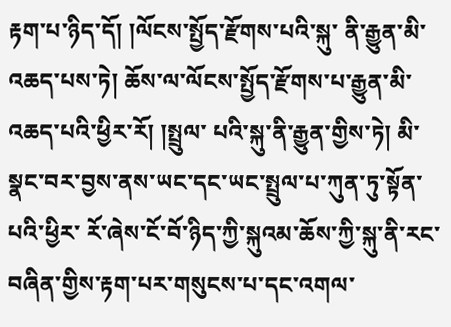རྟག་པ་ཉིད་དོ། །ལོངས་སྤྱོད་རྫོགས་པའི་སྐུ་ ནི་རྒྱུན་མི་འཆད་པས་ཏེ། ཆོས་ལ་ལོངས་སྤྱོད་རྫོགས་པ་རྒྱུན་མི་འཆད་པའི་ཕྱིར་རོ། །སྤྲུལ་ པའི་སྐུ་ནི་རྒྱུན་གྱིས་ཏེ། མི་སྣང་བར་བྱས་ནས་ཡང་དང་ཡང་སྤྲུལ་པ་ཀུན་ཏུ་སྟོན་པའི་ཕྱིར་ རོ་ཞེས་ངོ་བོ་ཉིད་ཀྱི་སྐུའམ་ཆོས་ཀྱི་སྐུ་ནི་རང་བཞིན་གྱིས་རྟག་པར་གསུངས་པ་དང་འགལ་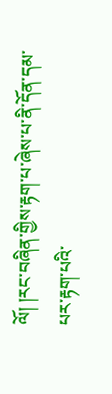ལོ། །རང་བཞིན་གྱིས་རྟག་པ་ཞེས་པ་ནི་དོན་དམ་པར་རྟག་པའི་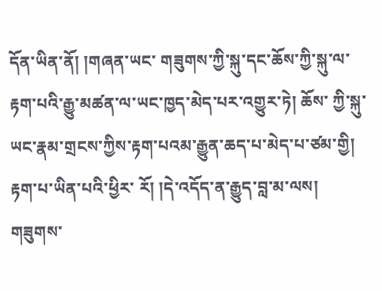དོན་ཡིན་ནོ། །གཞན་ཡང་ གཟུགས་ཀྱི་སྐུ་དང་ཆོས་ཀྱི་སྐུ་ལ་རྟག་པའི་རྒྱུ་མཚན་ལ་ཡང་ཁྱད་མེད་པར་འགྱུར་ཏེ། ཆོས་ ཀྱི་སྐུ་ཡང་རྣམ་གྲངས་ཀྱིས་རྟག་པའམ་རྒྱུན་ཆད་པ་མེད་པ་ཙམ་གྱི། རྟག་པ་ཡིན་པའི་ཕྱིར་ རོ། །དེ་འདོད་ན་རྒྱུད་བླ་མ་ལས། གཟུགས་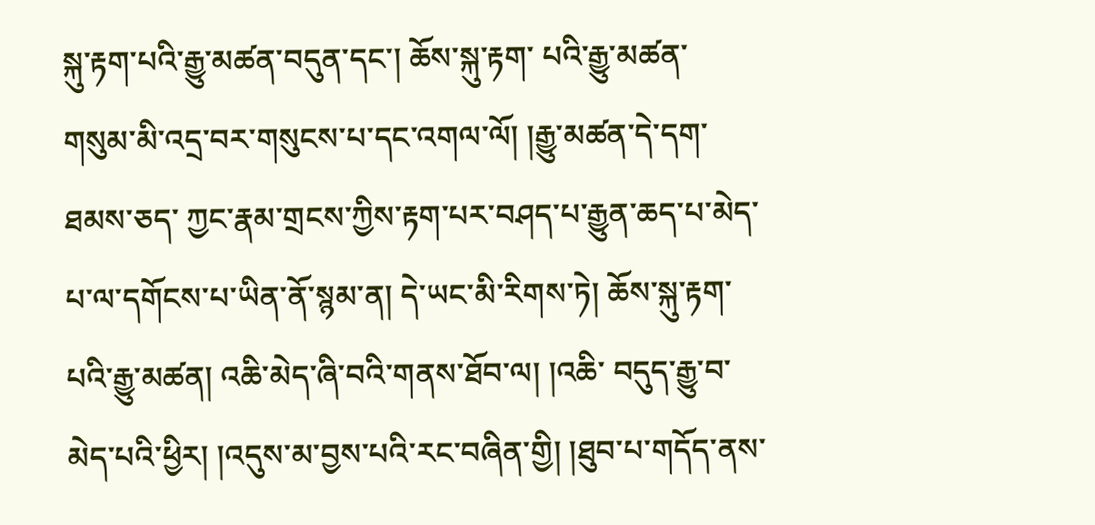སྐུ་རྟག་པའི་རྒྱུ་མཚན་བདུན་དང་། ཆོས་སྐུ་རྟག་ པའི་རྒྱུ་མཚན་གསུམ་མི་འདྲ་བར་གསུངས་པ་དང་འགལ་ལོ། །རྒྱུ་མཚན་དེ་དག་ཐམས་ཅད་ ཀྱང་རྣམ་གྲངས་ཀྱིས་རྟག་པར་བཤད་པ་རྒྱུན་ཆད་པ་མེད་པ་ལ་དགོངས་པ་ཡིན་ནོ་སྙམ་ན། དེ་ཡང་མི་རིགས་ཏེ། ཆོས་སྐུ་རྟག་པའི་རྒྱུ་མཚན། འཆི་མེད་ཞི་བའི་གནས་ཐོབ་ལ། །འཆི་ བདུད་རྒྱུ་བ་མེད་པའི་ཕྱིར། །འདུས་མ་བྱས་པའི་རང་བཞིན་གྱི། །ཐུབ་པ་གདོད་ནས་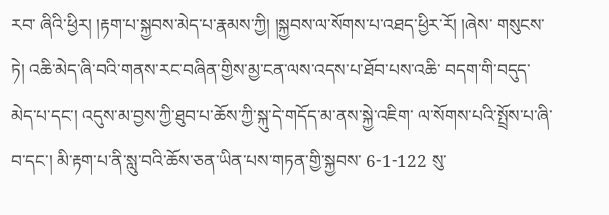རབ་ ཞིའི་ཕྱིར། །རྟག་པ་སྐྱབས་མེད་པ་རྣམས་ཀྱི། །སྐྱབས་ལ་སོགས་པ་འཐད་ཕྱིར་རོ། །ཞེས་ གསུངས་ཏེ། འཆི་མེད་ཞི་བའི་གནས་རང་བཞིན་གྱིས་མྱ་ངན་ལས་འདས་པ་ཐོབ་པས་འཆི་ བདག་གི་བདུད་མེད་པ་དང་། འདུས་མ་བྱས་ཀྱི་ཐུབ་པ་ཆོས་ཀྱི་སྐུ་དེ་གདོད་མ་ནས་སྐྱེ་འཇིག་ ལ་སོགས་པའི་སྤྲོས་པ་ཞི་བ་དང་། མི་རྟག་པ་ནི་སླུ་བའི་ཆོས་ཅན་ཡིན་པས་གཏན་གྱི་སྐྱབས་ 6-1-122 སུ་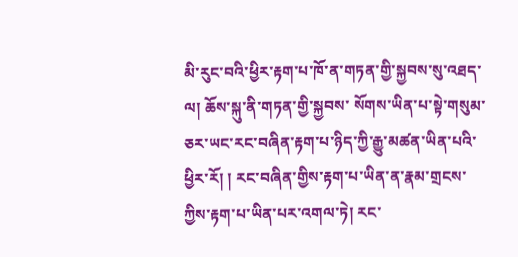མི་རུང་བའི་ཕྱིར་རྟག་པ་ཁོ་ན་གཏན་གྱི་སྐྱབས་སུ་འཐད་ལ། ཆོས་སྐུ་ནི་གཏན་གྱི་སྐྱབས་ སོགས་ཡིན་པ་སྟེ་གསུམ་ཅར་ཡང་རང་བཞིན་རྟག་པ་ཉིད་ཀྱི་རྒྱུ་མཚན་ཡིན་པའི་ཕྱིར་རོ། ། རང་བཞིན་གྱིས་རྟག་པ་ཡིན་ན་རྣམ་གྲངས་ཀྱིས་རྟག་པ་ཡིན་པར་འགལ་ཏེ། རང་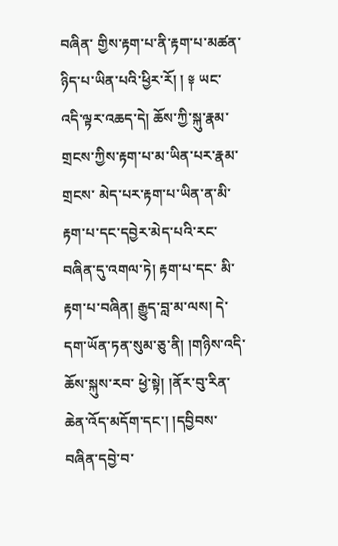བཞིན་ གྱིས་རྟག་པ་ནི་རྟག་པ་མཚན་ཉིད་པ་ཡིན་པའི་ཕྱིར་རོ། ། ༈ ཡང་འདི་ལྟར་འཆད་དེ། ཆོས་ཀྱི་སྐུ་རྣམ་གྲངས་ཀྱིས་རྟག་པ་མ་ཡིན་པར་རྣམ་གྲངས་ མེད་པར་རྟག་པ་ཡིན་ན་མི་རྟག་པ་དང་དབྱེར་མེད་པའི་རང་བཞིན་དུ་འགལ་ཏེ། རྟག་པ་དང་ མི་རྟག་པ་བཞིན། རྒྱུད་བླ་མ་ལས། དེ་དག་ཡོན་ཏན་སུམ་ཅུ་ནི། །གཉིས་འདི་ཆོས་སྐུས་རབ་ ཕྱེ་སྟེ། །ནོར་བུ་རིན་ཆེན་འོད་མདོག་དང་། །དབྱིབས་བཞིན་དབྱེ་བ་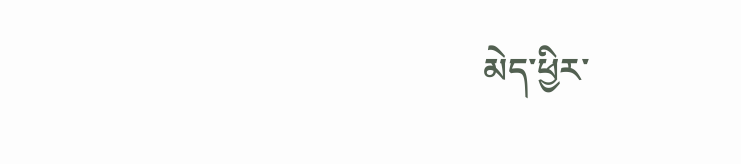མེད་ཕྱིར་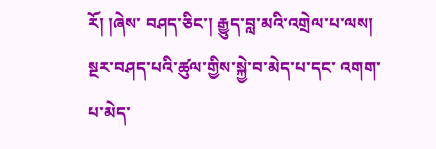རོ། །ཞེས་ བཤད་ཅིང་། རྒྱུད་བླ་མའི་འགྲེལ་པ་ལས། སྔར་བཤད་པའི་ཚུལ་གྱིས་སྐྱེ་བ་མེད་པ་དང་ འགག་པ་མེད་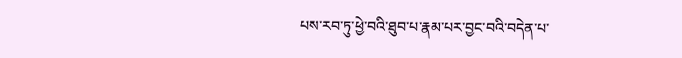པས་རབ་ཏུ་ཕྱེ་བའི་ཐུབ་པ་རྣམ་པར་བྱང་བའི་བདེན་པ་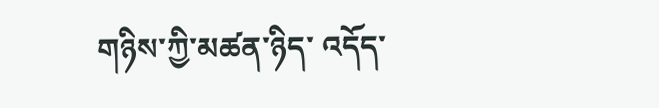གཉིས་ཀྱི་མཚན་ཉིད་ འདོད་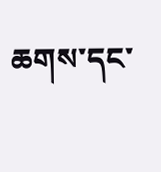ཆགས་དང་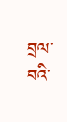བྲལ་བའི་